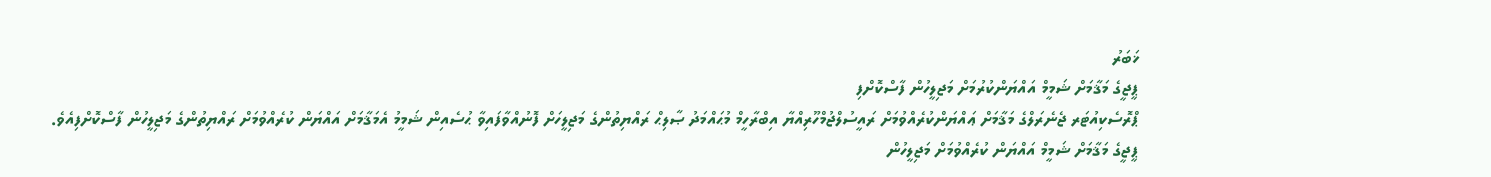ޚަބަރު
ޕީޖީގެ މަޤާމަށް ޝަމީމް އައްޔަންކުރުމަށް މަޖިލީހުން ފާސްކޮށްފި
ޕްރޮސެކިއުޓަރ ޖެނެރަލްގެ މަޤާމަށް ޢައްޔަންކުރެއްވުމަށް ރައީސުލްޖުމްހޫރިއްޔާ އިބްރާހީމް މުޙައްމަދު ޞާލިޙް ރައްޔިތުންގެ މަޖިލީހަށް ފޮނުއްވާފައިވާ ޙުސެއިން ޝަމީމު އެމަޤާމަށް އައްޔަން ކުރެއްވުމަށް ރައްޔިތުންގެ މަޖިލީހުން ފާސްކޮށްފިއެވެ.
ޕީޖީގެ މަޤާމަށް ޝަމީމް އައްޔަން ކުރެއްވުމަށް މަޖިލީހުން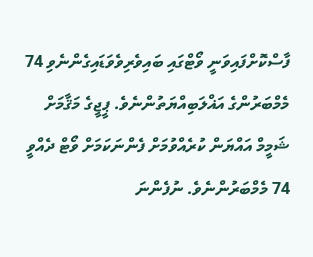ފާސްކޮށްފައިވަނީ ވޯޓްގައި ބައިވެރިވެވަޑައިގެންނެވި 74 މެމްބަރުންގެ އަޣްލަބިއްޔަތުންނެވެ. ޕީޖީގެ މަޤާމަށް ޝަމީމް އައްޔަން ކުރެއްވުމަށް ފެންނަކަމަށް ވޯޓް ދެއްވީ 74 މެމްބަރުންނެވެ. ނުފެންނަ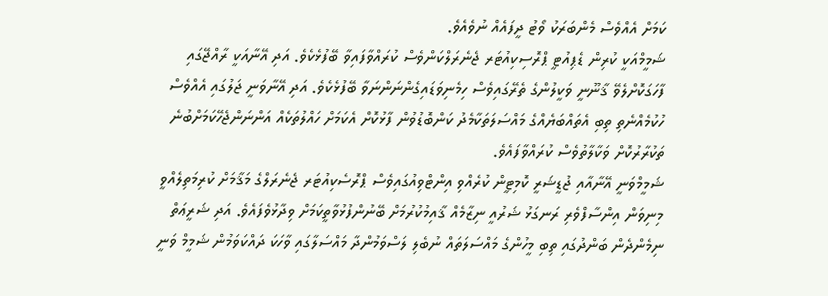ކަމަށް އެއްވެސް މެންބަރަކު ވޯޓު ދީފައެއް ނުވެއެވެ.
ޝަމީމްއަކީ ކުރިން ޑެޕިއުޓީ ޕްރޮސިކިއުޓަރ ޖެނެރަލްކަންވެސް ކުރައްވާފައިވާ ބޭފުޅެކެވެ. އަދި އޭނާއަކީ ރާއްޖޭގައި ފާހަގަކޮށްލެވޭ ޤާނޫނީ ވަކީލުންގެ ތެރޭގައިވެސް ހިމެނިވަޑައިގެންނަންނަވާ ބޭފުޅެކެވެ. އަދި އޭނާވަނީ ޖަލުގައި އެއްވެސް ހުކުމެއްނެތި ތިބި އެތައްބަޔެއްގެ މައްސަލަތަކާމެދު ކަންބޮޑުވުން ފާޅުކޮށް އެކަމަށް ހައްލުތަކެއް އަންނަންޖެހޭކަމަށްބުނެ ތަކުރާރުކޮށް ވަކާލާތުވެސް ކުރައްވާފައެވެ.
ޝަމީމްވަނީ އޭނާއާއި ޖުޑީޝަރީ ކޮމިޓީން ކުރެއްވި އިންޓްވިއުގައިވެސް ޕްރޮސެކިއުޓަރ ޖެނެރަލްގެ މަޤާމަށް ކުރިމަތިލެއްވީ މިނިވަން އިންސާފްވެރި ރަނގަޅު ޝަރުއީ ނިޒާމެއް ޤާއިމުކުރުމަށް ބޭނުންފުޅުވާތީކަމަށް ވިދާޅުވެފައެވެ. އަދި ޝަރީޢަތް ނިމެންދެން ބަންދުގައި ތިބި މީހުންގެ މައްސަލަތައް ނުބެލި ލަސްވަމުންދާ މައްސަލާގައި ވާހަކަ ދައްކަވަމުން ޝަމީމް ވަނީ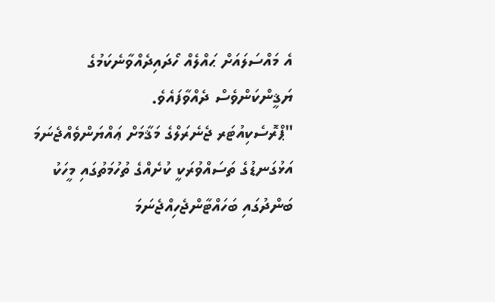އެ މައްސަލައަށް ޙައްލެއް ހޯދައިދެއްވާނެކަމުގެ ޔަޤީންކަންވެސް ދެއްވާފައެވެ.
"ޕްރޮސެކިއުޓަރ ޖެނެރަލްގެ މަޤާމަށް ޢައްޔަންވެއްޖެނަމަ އަޅުގަނޑުގެ ތަސައްވުރަކީ ކުށެއްގެ ތުހުމަތުގައި މީހަކު ބަންދުގައި ބަހައްޓާންޖެހިއްޖެނަމަ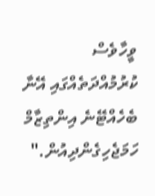ވީހާވެސް ކުރުމުއްދަތެއްގައި އޭނާ ބެހެއްޓޭނެ އިންތިޒާމް ހަމަޖެހިގެންދިއުން."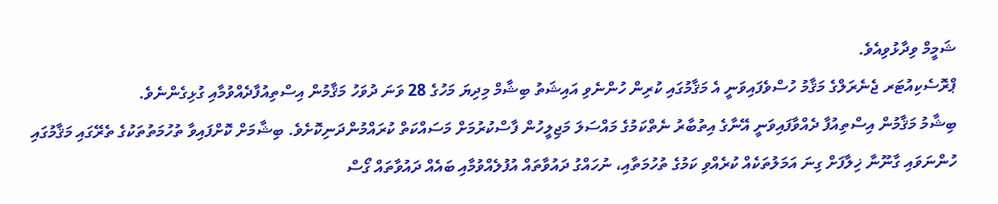ޝަމީމް ވިދާޅުވިއެވެ.
ޕްރޮސެކިއުޓަރ ޖެނެރަލްގެ މަޤާމު ހުސްވެފައިވަނީ އެ މަޤާމުގައި ކުރިން ހުންނެވި އައިޝަތު ބިޝާމް މިދިޔަ މަހުގެ 28 ވަނަ ދުވަހު މަޤާމުން އިސްތިއުފާދެއްވުމާއި ގުޅިގެންނެވެ.
ބިޝާމު މަޤާމުން އިސްތިއުފާ ދެއްވާފައިވަނީ އޭނާގެ އިތުބާރު ނެތްކަމުގެ މައްސަލަ މަޖިލީހުން ފާސްކުރުމަށް މަސައްކަތް ކުރައްމުންދަނިކޮށެވެ. ބިޝާމަށް ކޮށްފައިވާ ތުހުމަތުތަކުގެ ތެރޭގައި މަޤާމުގައި ހުންނަވައި ގާނޫނާ ޚިލާފަށް ގިނަ އަމަލުތަކެއް ކުރެއްވި ކަމުގެ ތުހުމަތާއި، ނުހައްގު ދައުވާތައް އުފުލެއްވުމާއި ބައެއް ދައުވާތައް ގޯސް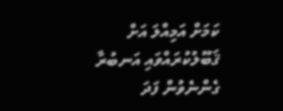ކަމަށް އަމިއްލަ އަށް ޤަބޫލުކުރައްވައި އަނބުރާ ގެންނެވުން ފަދަ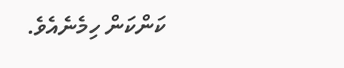ކަންކަން ހިމެނެއެވެ.